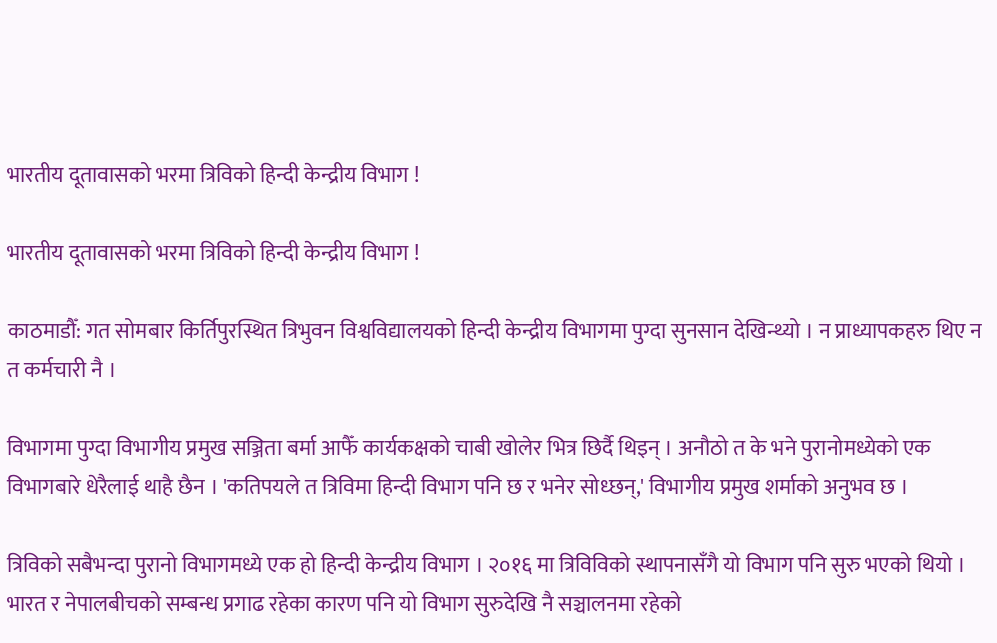भारतीय दूतावासको भरमा त्रिविको हिन्दी केन्द्रीय विभाग !

भारतीय दूतावासको भरमा त्रिविको हिन्दी केन्द्रीय विभाग !

काठमाडौँ: गत सोमबार किर्तिपुरस्थित त्रिभुवन विश्वविद्यालयको हिन्दी केन्द्रीय विभागमा पुग्दा सुनसान देखिन्थ्यो । न प्राध्यापकहरु थिए न त कर्मचारी नै ।

विभागमा पुग्दा विभागीय प्रमुख सञ्जिता बर्मा आफैँ कार्यकक्षको चाबी खोलेर भित्र छिर्दै थिइन् । अनौठो त के भने पुरानोमध्येको एक विभागबारे धेरैलाई थाहै छैन । 'कतिपयले त त्रिविमा हिन्दी विभाग पनि छ र भनेर सोध्छन्,' विभागीय प्रमुख शर्माको अनुभव छ ।

त्रिविको सबैभन्दा पुरानो विभागमध्ये एक हो हिन्दी केन्द्रीय विभाग । २०१६ मा त्रिविविको स्थापनासँगै यो विभाग पनि सुरु भएको थियो । भारत र नेपालबीचको सम्बन्ध प्रगाढ रहेका कारण पनि यो विभाग सुरुदेखि नै सञ्चालनमा रहेको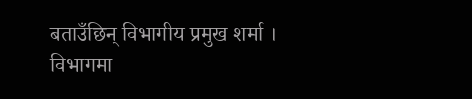बताउँछिन् विभागीय प्रमुख शर्मा । विभागमा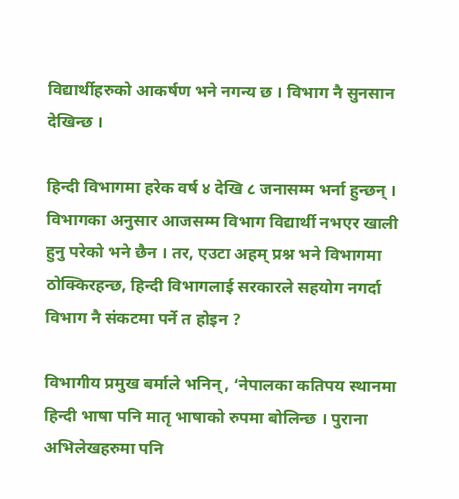विद्यार्थीहरुको आकर्षण भने नगन्य छ । विभाग नै सुनसान देखिन्छ ।

हिन्दी विभागमा हरेक वर्ष ४ देखि ८ जनासम्म भर्ना हुन्छन् । विभागका अनुसार आजसम्म विभाग विद्यार्थी नभएर खाली हुनु परेको भने छैन । तर, एउटा अहम् प्रश्न भने विभागमा ठोक्किरहन्छ, हिन्दी विभागलाई सरकारले सहयोग नगर्दा विभाग नै संकटमा पर्ने त होइन ?

विभागीय प्रमुख बर्माले भनिन्, ‘नेपालका कतिपय स्थानमा हिन्दी भाषा पनि मातृ भाषाको रुपमा बोलिन्छ । पुराना अभिलेखहरुमा पनि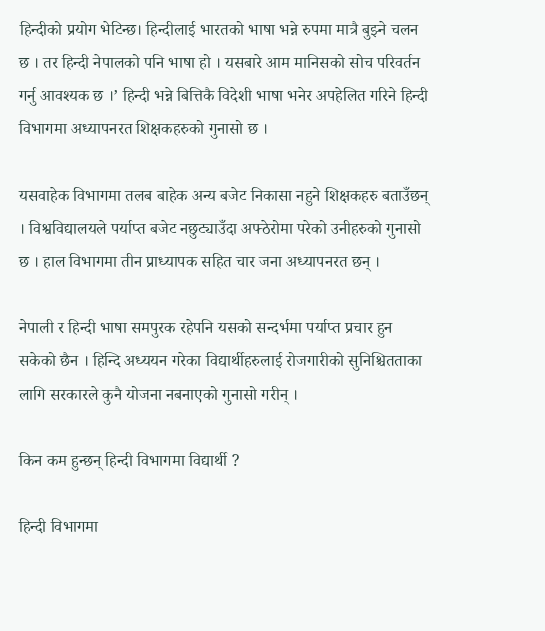हिन्दीको प्रयोग भेटिन्छ। हिन्दीलाई भारतको भाषा भन्ने रुपमा मात्रै बुझ्ने चलन छ । तर हिन्दी नेपालको पनि भाषा हो । यसबारे आम मानिसको सोच परिवर्तन गर्नु आवश्यक छ ।’ हिन्दी भन्ने बित्तिकै विदेशी भाषा भनेर अपहेलित गरिने हिन्दी विभागमा अध्यापनरत शिक्षकहरुको गुनासो छ ।

यसवाहेक विभागमा तलब बाहेक अन्य बजेट निकासा नहुने शिक्षकहरु बताउँछन् । विश्वविद्यालयले पर्याप्त बजेट नछुट्याउँदा अफ्ठेरोमा परेको उनीहरुको गुनासो छ । हाल विभागमा तीन प्राध्यापक सहित चार जना अध्यापनरत छन् ।

नेपाली र हिन्दी भाषा समपुरक रहेपनि यसको सन्दर्भमा पर्याप्त प्रचार हुन सकेको छैन । हिन्दि अध्ययन गरेका विद्यार्थीहरुलाई रोजगारीको सुनिश्चितताका लागि सरकारले कुनै योजना नबनाएको गुनासो गरीन् ।

किन कम हुन्छन् हिन्दी विभागमा विद्यार्थी ?

हिन्दी विभागमा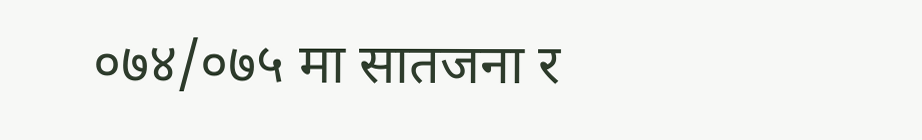०७४/०७५ मा सातजना र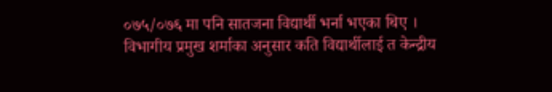०७५/०७६ मा पनि सातजना विद्यार्थी भर्ना भएका थिए । विभागीय प्रमुख शर्माका अनुसार कति विद्यार्थीलाई त केन्द्रीय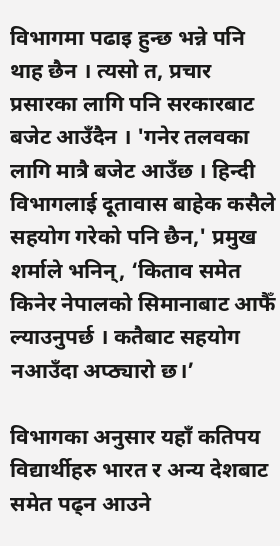विभागमा पढाइ हुन्छ भन्ने पनि थाह छैन । त्यसो त, प्रचार प्रसारका लागि पनि सरकारबाट बजेट आउँदैन । 'गनेर तलवका लागि मात्रै बजेट आउँछ । हिन्दी विभागलाई दूतावास बाहेक कसैले सहयोग गरेको पनि छैन,' प्रमुख शर्माले भनिन्, ‘किताव समेत किनेर नेपालको सिमानाबाट आफैँ ल्याउनुपर्छ । कतैबाट सहयोग नआउँदा अप्ठ्यारो छ।’

विभागका अनुसार यहाँ कतिपय विद्यार्थीहरु भारत र अन्य देशबाट समेत पढ्न आउने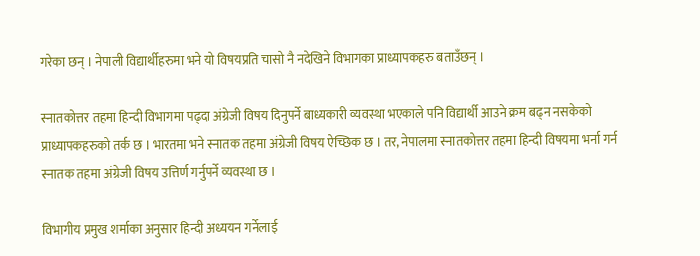गरेका छन् । नेपाली विद्यार्थीहरुमा भने यो विषयप्रति चासो नै नदेखिने विभागका प्राध्यापकहरु बताउँछन् ।

स्नातकोत्तर तहमा हिन्दी विभागमा पढ्दा अंग्रेजी विषय दिनुपर्ने बाध्यकारी व्यवस्था भएकाले पनि विद्यार्थी आउने क्रम बढ्न नसकेको प्राध्यापकहरुको तर्क छ । भारतमा भने स्नातक तहमा अंग्रेजी विषय ऐच्छिक छ । तर, नेपालमा स्नातकोत्तर तहमा हिन्दी विषयमा भर्ना गर्न स्नातक तहमा अंग्रेजी विषय उत्तिर्ण गर्नुपर्ने व्यवस्था छ ।

विभागीय प्रमुख शर्माका अनुसार हिन्दी अध्ययन गर्नेलाई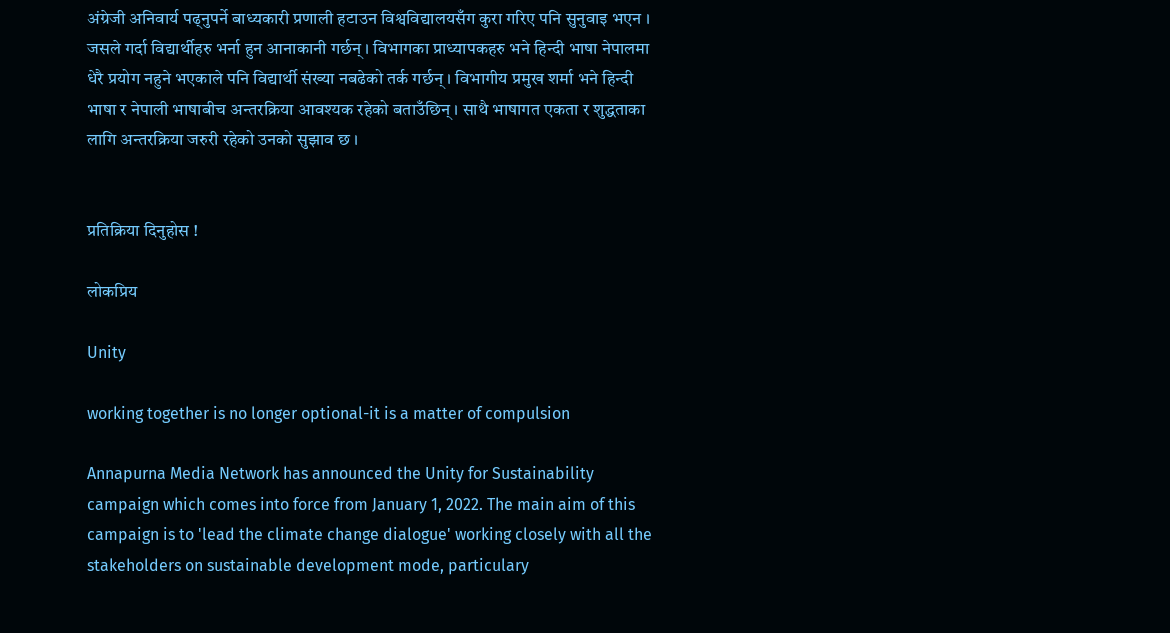अंग्रेजी अनिवार्य पढ्नुपर्ने बाध्यकारी प्रणाली हटाउन विश्वविद्यालयसँग कुरा गरिए पनि सुनुवाइ भएन । जसले गर्दा विद्यार्थीहरु भर्ना हुन आनाकानी गर्छन् । विभागका प्राध्यापकहरु भने हिन्दी भाषा नेपालमा धेरै प्रयोग नहुने भएकाले पनि विद्यार्थी संख्या नबढेको तर्क गर्छन् । विभागीय प्रमुख शर्मा भने हिन्दी भाषा र नेपाली भाषाबीच अन्तरक्रिया आवश्यक रहेको बताउँछिन् । साथै भाषागत एकता र शुद्धताका लागि अन्तरक्रिया जरुरी रहेको उनको सुझाव छ ।


प्रतिक्रिया दिनुहोस !

लोकप्रिय

Unity

working together is no longer optional-it is a matter of compulsion

Annapurna Media Network has announced the Unity for Sustainability campaign which comes into force from January 1, 2022. The main aim of this campaign is to 'lead the climate change dialogue' working closely with all the stakeholders on sustainable development mode, particulary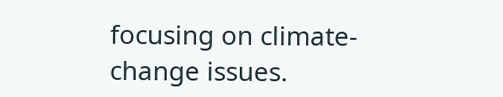focusing on climate-change issues.